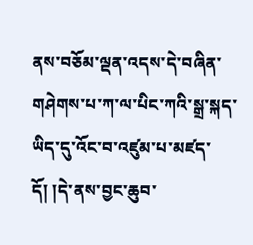ནས་བཅོམ་ལྡན་འདས་དེ་བཞིན་གཤེགས་པ་ཀ་ལ་པིང་ཀའི་སྒྲ་སྐད་ཡིད་དུ་འོང་བ་འཛུམ་པ་མཛད་དོ། །དེ་ནས་བྱང་ཆུབ་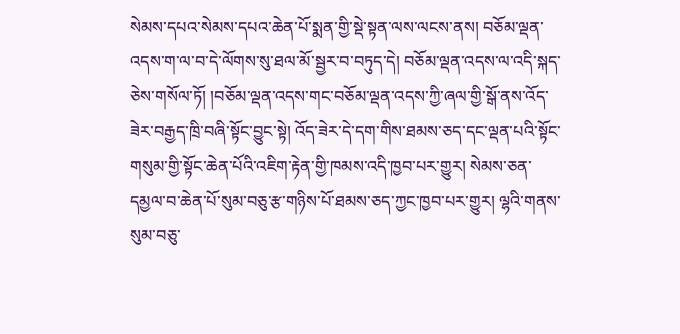སེམས་དཔའ་སེམས་དཔའ་ཆེན་པོ་སྨན་གྱི་སྡེ་སྟན་ལས་ལངས་ནས། བཅོམ་ལྡན་འདས་ག་ལ་བ་དེ་ལོགས་སུ་ཐལ་མོ་སྦྱར་བ་བཏུད་དེ། བཅོམ་ལྡན་འདས་ལ་འདི་སྐད་ཅེས་གསོལ་ཏོ། །བཅོམ་ལྡན་འདས་གང་བཅོམ་ལྡན་འདས་ཀྱི་ཞལ་གྱི་སྒོ་ནས་འོད་ཟེར་བརྒྱད་ཁྲི་བཞི་སྟོང་བྱུང་སྟེ། འོད་ཟེར་དེ་དག་གིས་ཐམས་ཅད་དང་ལྡན་པའི་སྟོང་གསུམ་གྱི་སྟོང་ཆེན་པོའི་འཇིག་རྟེན་གྱི་ཁམས་འདི་ཁྱབ་པར་གྱུར། སེམས་ཅན་དམྱལ་བ་ཆེན་པོ་སུམ་བཅུ་རྩ་གཉིས་པོ་ཐམས་ཅད་ཀྱང་ཁྱབ་པར་གྱུར། ལྷའི་གནས་སུམ་བཅུ་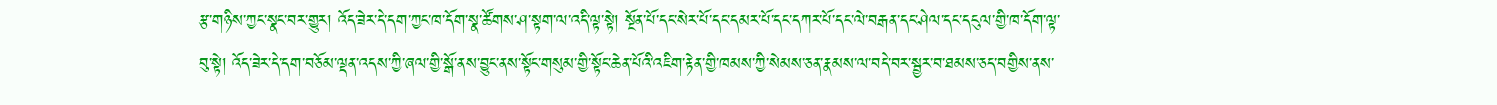རྩ་གཉིས་ཀྱང་སྣང་བར་གྱུར། འོད་ཟེར་དེ་དག་ཀྱང་ཁ་དོག་སྣ་ཚོགས་ཤ་སྟག་ལ་འདི་ལྟ་སྟེ། སྔོན་པོ་དང་སེར་པོ་དང་དམར་པོ་དང་དཀར་པོ་དང་ལེ་བརྒན་དང་ཤེལ་དང་དངུལ་གྱི་ཁ་དོག་ལྟ་བུ་སྟེ། འོད་ཟེར་དེ་དག་བཅོམ་ལྡན་འདས་ཀྱི་ཞལ་གྱི་སྒོ་ནས་བྱུང་ནས་སྟོང་གསུམ་གྱི་སྟོང་ཆེན་པོའི་འཇིག་རྟེན་གྱི་ཁམས་ཀྱི་སེམས་ཅན་རྣམས་ལ་བདེ་བར་སྦྱར་བ་ཐམས་ཅད་བགྱིས་ནས་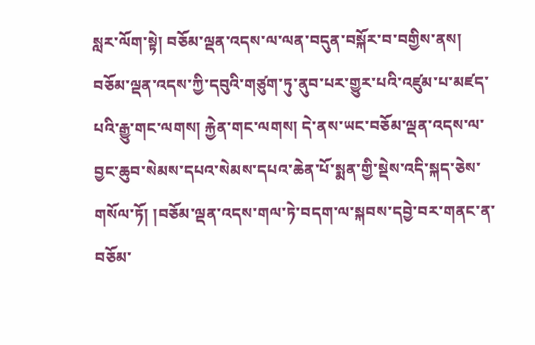སླར་ལོག་སྟེ། བཅོམ་ལྡན་འདས་ལ་ལན་བདུན་བསྐོར་བ་བགྱིས་ནས། བཅོམ་ལྡན་འདས་ཀྱི་དབུའི་གཙུག་ཏུ་ནུབ་པར་གྱུར་པའི་འཛུམ་པ་མཛད་པའི་རྒྱུ་གང་ལགས། རྐྱེན་གང་ལགས། དེ་ནས་ཡང་བཅོམ་ལྡན་འདས་ལ་བྱང་ཆུབ་སེམས་དཔའ་སེམས་དཔའ་ཆེན་པོ་སྨན་གྱི་སྡེས་འདི་སྐད་ཅེས་གསོལ་ཏོ། །བཅོམ་ལྡན་འདས་གལ་ཏེ་བདག་ལ་སྐབས་དབྱེ་བར་གནང་ན་བཅོམ་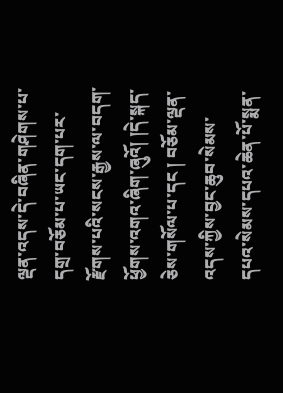ལྡན་འདས་དེ་བཞིན་གཤེགས་པ་དགྲ་བཅོམ་པ་ཡང་དག་པར་རྫོགས་པའི་སངས་རྒྱས་ལ་བདག་ཕྱོགས་འགའ་ཞིག་ཞུའོ། །དེ་སྐད་ཅེས་གསོལ་པ་དང ། བཅོམ་ལྡན་འདས་ཀྱིས་བྱང་ཆུབ་སེམས་དཔའ་སེམས་དཔའ་ཆེན་པོ་སྨན་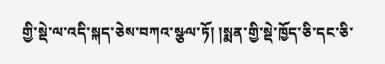གྱི་སྡེ་ལ་འདི་སྐད་ཅེས་བཀའ་སྩལ་ཏོ། །སྨན་གྱི་སྡེ་ཁྱོད་ཅི་དང་ཅི་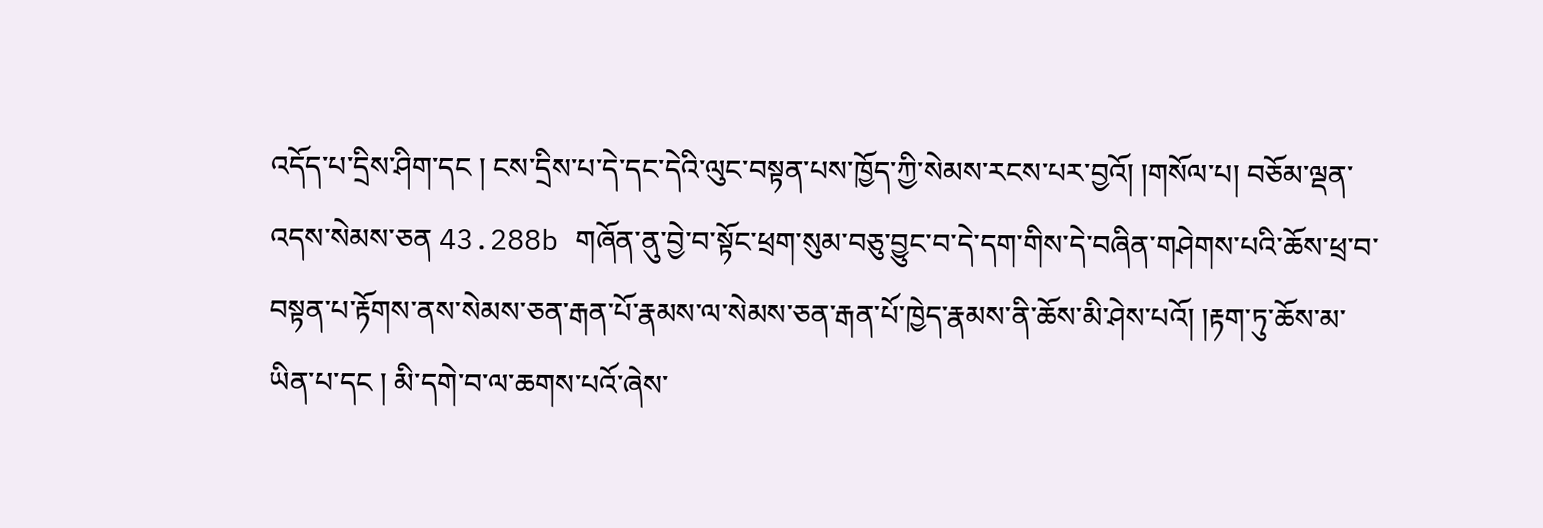འདོད་པ་དྲིས་ཤིག་དང ། ངས་དྲིས་པ་དེ་དང་དེའི་ལུང་བསྟན་པས་ཁྱོད་ཀྱི་སེམས་རངས་པར་བྱའོ། །གསོལ་པ། བཅོམ་ལྡན་འདས་སེམས་ཅན 43.288b གཞོན་ནུ་བྱེ་བ་སྟོང་ཕྲག་སུམ་བཅུ་བྱུང་བ་དེ་དག་གིས་དེ་བཞིན་གཤེགས་པའི་ཆོས་ཕྲ་བ་བསྟན་པ་རྟོགས་ནས་སེམས་ཅན་རྒན་པོ་རྣམས་ལ་སེམས་ཅན་རྒན་པོ་ཁྱེད་རྣམས་ནི་ཆོས་མི་ཤེས་པའོ། །རྟག་ཏུ་ཆོས་མ་ཡིན་པ་དང ། མི་དགེ་བ་ལ་ཆགས་པའོ་ཞེས་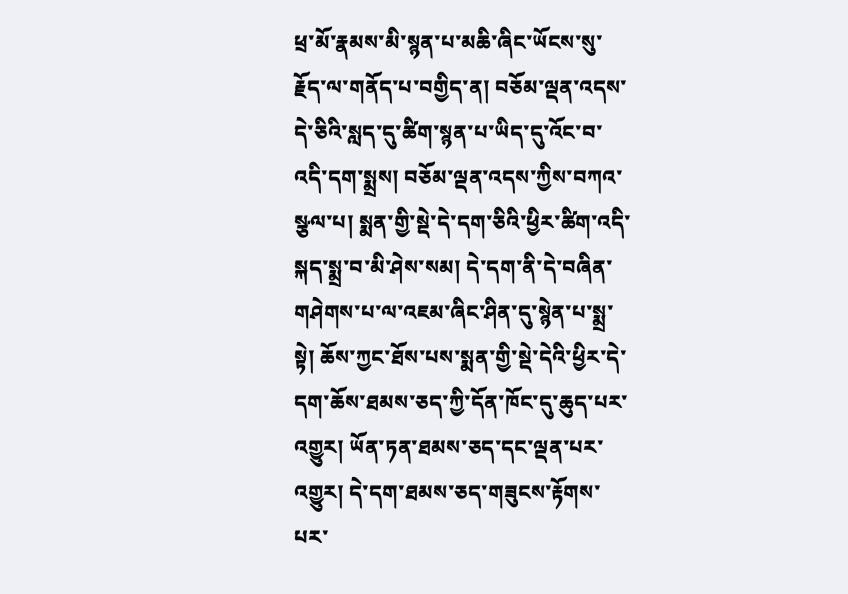ཕྲ་མོ་རྣམས་མི་སྙན་པ་མཆི་ཞིང་ཡོངས་སུ་རྗོད་ལ་གནོད་པ་བགྱིད་ན། བཅོམ་ལྡན་འདས་དེ་ཅིའི་སླད་དུ་ཚིག་སྙན་པ་ཡིད་དུ་འོང་བ་འདི་དག་སྨྲས། བཅོམ་ལྡན་འདས་ཀྱིས་བཀའ་སྩལ་པ། སྨན་གྱི་སྡེ་དེ་དག་ཅིའི་ཕྱིར་ཚིག་འདི་སྐད་སྨྲ་བ་མི་ཤེས་སམ། དེ་དག་ནི་དེ་བཞིན་གཤེགས་པ་ལ་འཇམ་ཞིང་ཤིན་དུ་སྙེན་པ་སྨྲ་སྟེ། ཆོས་ཀྱང་ཐོས་པས་སྨན་གྱི་སྡེ་དེའི་ཕྱིར་དེ་དག་ཆོས་ཐམས་ཅད་ཀྱི་དོན་ཁོང་དུ་ཆུད་པར་འགྱུར། ཡོན་ཏན་ཐམས་ཅད་དང་ལྡན་པར་འགྱུར། དེ་དག་ཐམས་ཅད་གཟུངས་རྟོགས་པར་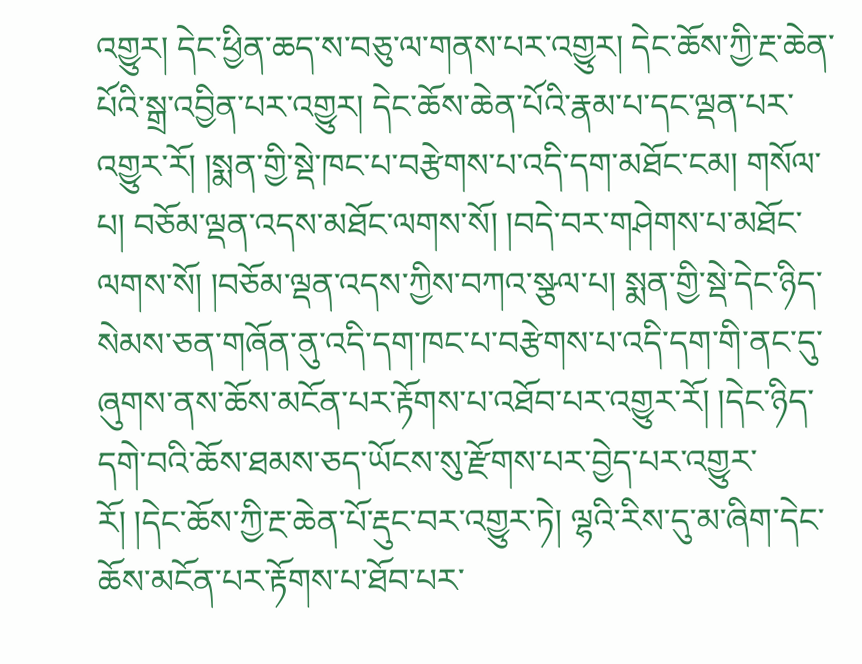འགྱུར། དེང་ཕྱིན་ཆད་ས་བཅུ་ལ་གནས་པར་འགྱུར། དེང་ཆོས་ཀྱི་རྔ་ཆེན་པོའི་སྒྲ་འབྱིན་པར་འགྱུར། དེང་ཆོས་ཆེན་པོའི་རྣམ་པ་དང་ལྡན་པར་འགྱུར་རོ། །སྨན་གྱི་སྡེ་ཁང་པ་བརྩེགས་པ་འདི་དག་མཐོང་ངམ། གསོལ་པ། བཅོམ་ལྡན་འདས་མཐོང་ལགས་སོ། །བདེ་བར་གཤེགས་པ་མཐོང་ལགས་སོ། །བཅོམ་ལྡན་འདས་ཀྱིས་བཀའ་སྩལ་པ། སྨན་གྱི་སྡེ་དེང་ཉིད་སེམས་ཅན་གཞོན་ནུ་འདི་དག་ཁང་པ་བརྩེགས་པ་འདི་དག་གི་ནང་དུ་ཞུགས་ནས་ཆོས་མངོན་པར་རྟོགས་པ་འཐོབ་པར་འགྱུར་རོ། །དེང་ཉིད་དགེ་བའི་ཆོས་ཐམས་ཅད་ཡོངས་སུ་རྫོགས་པར་བྱེད་པར་འགྱུར་རོ། །དེང་ཆོས་ཀྱི་རྔ་ཆེན་པོ་རྡུང་བར་འགྱུར་ཏེ། ལྷའི་རིས་དུ་མ་ཞིག་དེང་ཆོས་མངོན་པར་རྟོགས་པ་ཐོབ་པར་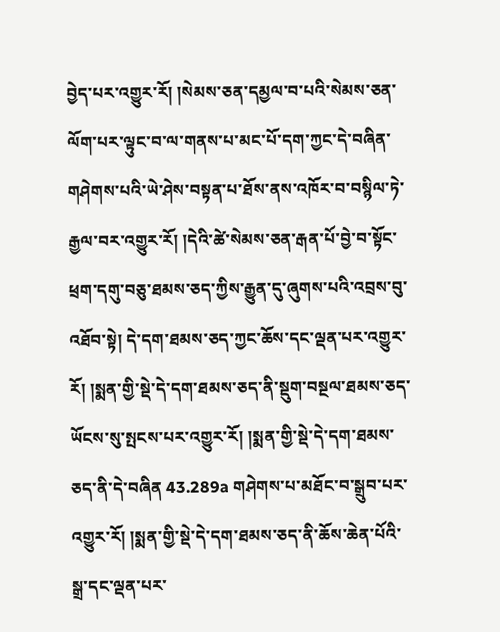བྱེད་པར་འགྱུར་རོ། །སེམས་ཅན་དམྱལ་བ་པའི་སེམས་ཅན་ལོག་པར་ལྟུང་བ་ལ་གནས་པ་མང་པོ་དག་ཀྱང་དེ་བཞིན་གཤེགས་པའི་ཡེ་ཤེས་བསྟན་པ་ཐོས་ནས་འཁོར་བ་བསྙིལ་ཏེ་རྒྱལ་བར་འགྱུར་རོ། །དེའི་ཚེ་སེམས་ཅན་རྒན་པོ་བྱེ་བ་སྟོང་ཕྲག་དགུ་བཅུ་ཐམས་ཅད་ཀྱིས་རྒྱུན་དུ་ཞུགས་པའི་འབྲས་བུ་འཐོབ་སྟེ། དེ་དག་ཐམས་ཅད་ཀྱང་ཆོས་དང་ལྡན་པར་འགྱུར་རོ། །སྨན་གྱི་སྡེ་དེ་དག་ཐམས་ཅད་ནི་སྡུག་བསྔལ་ཐམས་ཅད་ཡོངས་སུ་སྤངས་པར་འགྱུར་རོ། །སྨན་གྱི་སྡེ་དེ་དག་ཐམས་ཅད་ནི་དེ་བཞིན 43.289a གཤེགས་པ་མཐོང་བ་སྒྲུབ་པར་འགྱུར་རོ། །སྨན་གྱི་སྡེ་དེ་དག་ཐམས་ཅད་ནི་ཆོས་ཆེན་པོའི་སྒྲ་དང་ལྡན་པར་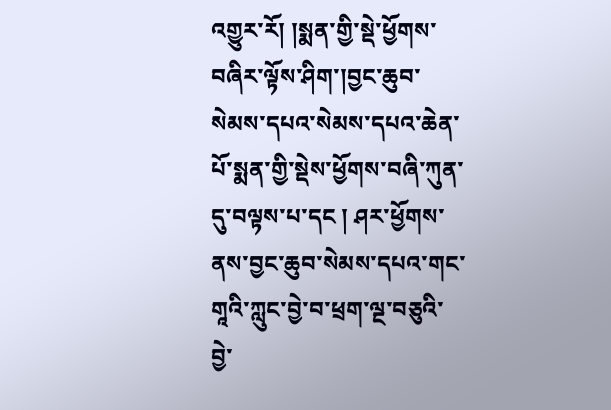འགྱུར་རོ། །སྨན་གྱི་སྡེ་ཕྱོགས་བཞིར་ལྟོས་ཤིག་།བྱང་ཆུབ་སེམས་དཔའ་སེམས་དཔའ་ཆེན་པོ་སྨན་གྱི་སྡེས་ཕྱོགས་བཞི་ཀུན་དུ་བལྟས་པ་དང ། ཤར་ཕྱོགས་ནས་བྱང་ཆུབ་སེམས་དཔའ་གང་གཱའི་ཀླུང་བྱེ་བ་ཕྲག་ལྔ་བཅུའི་བྱེ་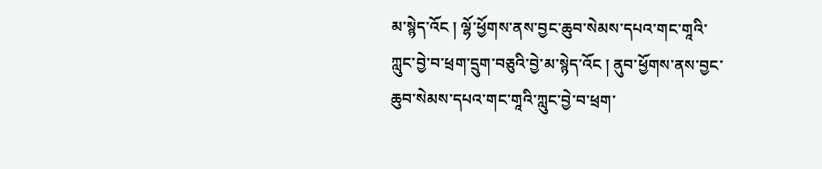མ་སྙེད་འོང ། ལྷོ་ཕྱོགས་ནས་བྱང་ཆུབ་སེམས་དཔའ་གང་གཱའི་ཀླུང་བྱེ་བ་ཕྲག་དྲུག་བཅུའི་བྱེ་མ་སྙེད་འོང ། ནུབ་ཕྱོགས་ནས་བྱང་ཆུབ་སེམས་དཔའ་གང་གཱའི་ཀླུང་བྱེ་བ་ཕྲག་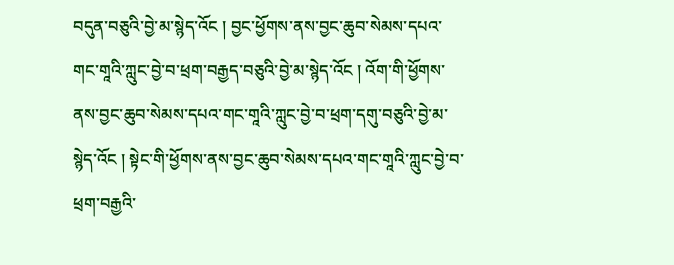བདུན་བཅུའི་བྱེ་མ་སྙེད་འོང ། བྱང་ཕྱོགས་ནས་བྱང་ཆུབ་སེམས་དཔའ་གང་གཱའི་ཀླུང་བྱེ་བ་ཕྲག་བརྒྱད་བཅུའི་བྱེ་མ་སྙེད་འོང ། འོག་གི་ཕྱོགས་ནས་བྱང་ཆུབ་སེམས་དཔའ་གང་གཱའི་ཀླུང་བྱེ་བ་ཕྲག་དགུ་བཅུའི་བྱེ་མ་སྙེད་འོང ། སྟེང་གི་ཕྱོགས་ནས་བྱང་ཆུབ་སེམས་དཔའ་གང་གཱའི་ཀླུང་བྱེ་བ་ཕྲག་བརྒྱའི་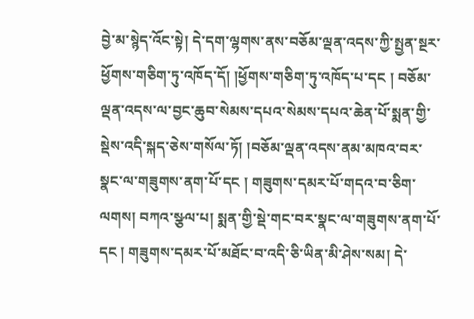བྱེ་མ་སྙེད་འོང་སྟེ། དེ་དག་ལྷགས་ནས་བཅོམ་ལྡན་འདས་ཀྱི་སྤྱན་སྔར་ཕྱོགས་གཅིག་ཏུ་འཁོད་དོ། །ཕྱོགས་གཅིག་ཏུ་འཁོད་པ་དང ། བཅོམ་ལྡན་འདས་ལ་བྱང་ཆུབ་སེམས་དཔའ་སེམས་དཔའ་ཆེན་པོ་སྨན་གྱི་སྡེས་འདི་སྐད་ཅེས་གསོལ་ཏོ། །བཅོམ་ལྡན་འདས་ནམ་མཁའ་བར་སྣང་ལ་གཟུགས་ནག་པོ་དང ། གཟུགས་དམར་པོ་གདའ་བ་ཅིག་ལགས། བཀའ་སྩལ་པ། སྨན་གྱི་སྡེ་གང་བར་སྣང་ལ་གཟུགས་ནག་པོ་དང ། གཟུགས་དམར་པོ་མཐོང་བ་འདི་ཅི་ཡིན་མི་ཤེས་སམ། དེ་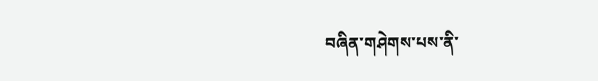བཞིན་གཤེགས་པས་ནི་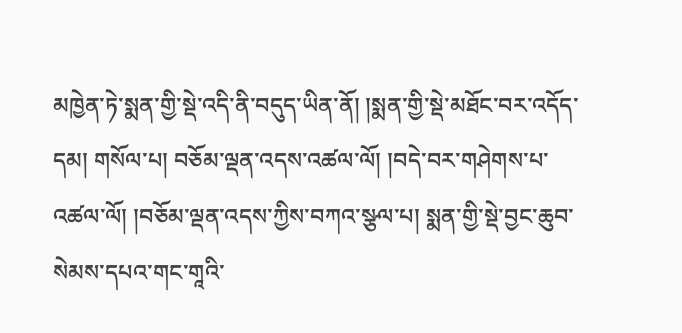མཁྱེན་ཏེ་སྨན་གྱི་སྡེ་འདི་ནི་བདུད་ཡིན་ནོ། །སྨན་གྱི་སྡེ་མཐོང་བར་འདོད་དམ། གསོལ་པ། བཅོམ་ལྡན་འདས་འཚལ་ལོ། །བདེ་བར་གཤེགས་པ་འཚལ་ལོ། །བཅོམ་ལྡན་འདས་ཀྱིས་བཀའ་སྩལ་པ། སྨན་གྱི་སྡེ་བྱང་ཆུབ་སེམས་དཔའ་གང་གཱའི་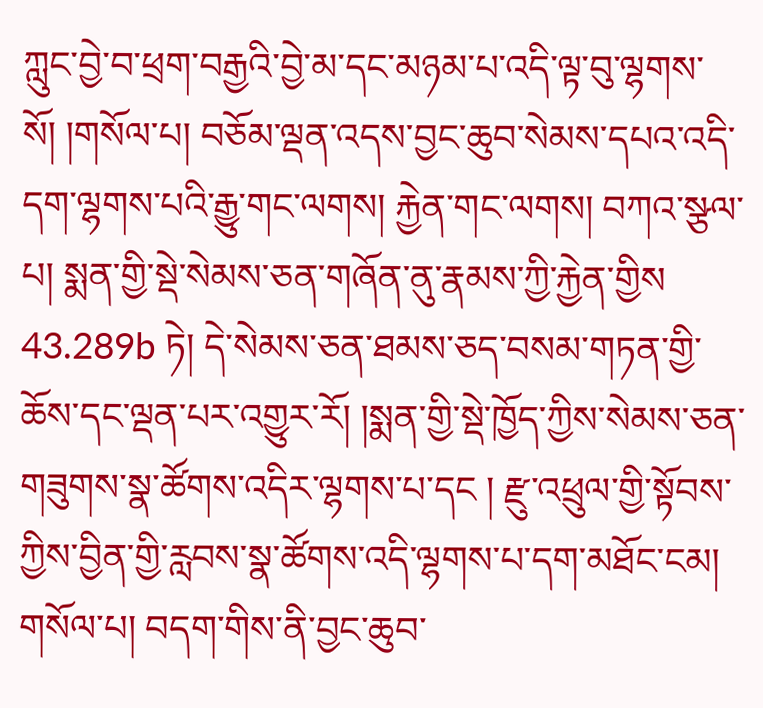ཀླུང་བྱེ་བ་ཕྲག་བརྒྱའི་བྱེ་མ་དང་མཉམ་པ་འདི་ལྟ་བུ་ལྷགས་སོ། །གསོལ་པ། བཅོམ་ལྡན་འདས་བྱང་ཆུབ་སེམས་དཔའ་འདི་དག་ལྷགས་པའི་རྒྱུ་གང་ལགས། རྐྱེན་གང་ལགས། བཀའ་སྩལ་པ། སྨན་གྱི་སྡེ་སེམས་ཅན་གཞོན་ནུ་རྣམས་ཀྱི་རྐྱེན་གྱིས 43.289b ཏེ། དེ་སེམས་ཅན་ཐམས་ཅད་བསམ་གཏན་གྱི་ཆོས་དང་ལྡན་པར་འགྱུར་རོ། །སྨན་གྱི་སྡེ་ཁྱོད་ཀྱིས་སེམས་ཅན་གཟུགས་སྣ་ཚོགས་འདིར་ལྷགས་པ་དང ། རྫུ་འཕྲུལ་གྱི་སྟོབས་ཀྱིས་བྱིན་གྱི་རླབས་སྣ་ཚོགས་འདི་ལྷགས་པ་དག་མཐོང་ངམ། གསོལ་པ། བདག་གིས་ནི་བྱང་ཆུབ་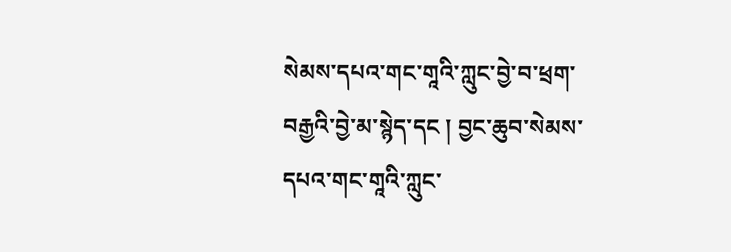སེམས་དཔའ་གང་གཱའི་ཀླུང་བྱེ་བ་ཕྲག་བརྒྱའི་བྱེ་མ་སྙེད་དང ། བྱང་ཆུབ་སེམས་དཔའ་གང་གཱའི་ཀླུང་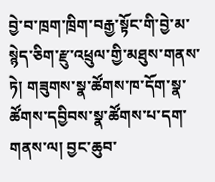བྱེ་བ་ཁྲག་ཁྲིག་བརྒྱ་སྟོང་གི་བྱེ་མ་སྙེད་ཅིག་རྫུ་འཕྲུལ་གྱི་མཐུས་གནས་ཏེ། གཟུགས་སྣ་ཚོགས་ཁ་དོག་སྣ་ཚོགས་དབྱིབས་སྣ་ཚོགས་པ་དག་གནས་ལ། བྱང་ཆུབ་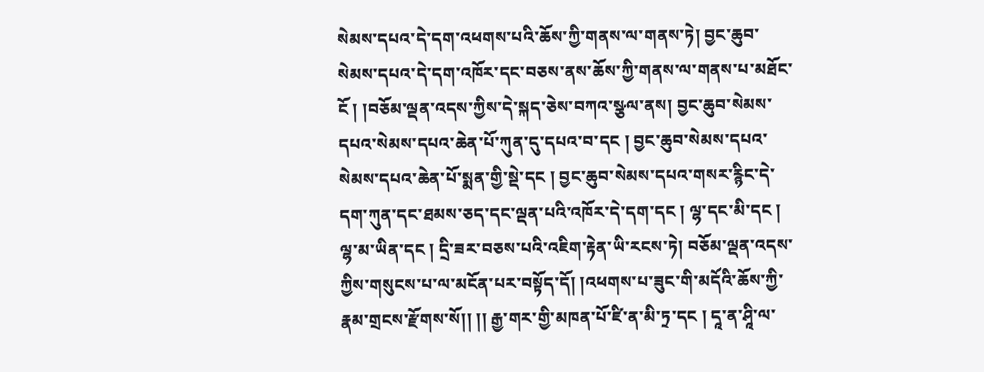སེམས་དཔའ་དེ་དག་འཕགས་པའི་ཆོས་ཀྱི་གནས་ལ་གནས་ཏེ། བྱང་ཆུབ་སེམས་དཔའ་དེ་དག་འཁོར་དང་བཅས་ནས་ཆོས་ཀྱི་གནས་ལ་གནས་པ་མཐོང་ངོ ། །བཅོམ་ལྡན་འདས་ཀྱིས་དེ་སྐད་ཅེས་བཀའ་སྩལ་ནས། བྱང་ཆུབ་སེམས་དཔའ་སེམས་དཔའ་ཆེན་པོ་ཀུན་དུ་དཔའ་བ་དང ། བྱང་ཆུབ་སེམས་དཔའ་སེམས་དཔའ་ཆེན་པོ་སྨན་གྱི་སྡེ་དང ། བྱང་ཆུབ་སེམས་དཔའ་གསར་རྙིང་དེ་དག་ཀུན་དང་ཐམས་ཅད་དང་ལྡན་པའི་འཁོར་དེ་དག་དང ། ལྷ་དང་མི་དང ། ལྷ་མ་ཡིན་དང ། དྲི་ཟར་བཅས་པའི་འཇིག་རྟེན་ཡི་རངས་ཏེ། བཅོམ་ལྡན་འདས་ཀྱིས་གསུངས་པ་ལ་མངོན་པར་བསྟོད་དོ། །འཕགས་པ་ཟུང་གི་མདོའི་ཆོས་ཀྱི་རྣམ་གྲངས་རྫོགས་སོ།། །། རྒྱ་གར་གྱི་མཁན་པོ་ཛི་ན་མི་ཏྲ་དང ། དཱ་ན་ཤཱི་ལ་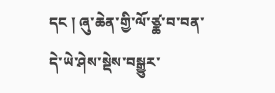དང ། ཞུ་ཆེན་གྱི་ལོ་ཙྪ་བ་བན་དེ་ཡེ་ཤེས་སྡེས་བསྒྱུར་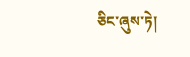ཅིང་ཞུས་ཏེ།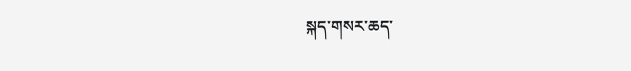སྐད་གསར་ཆད་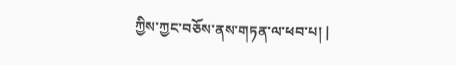ཀྱིས་ཀྱང་བཅོས་ནས་གཏན་ལ་ཕབ་པ། |